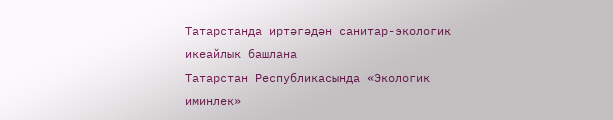Татарстанда иртәгәдән санитар-экологик икеайлык башлана
Татарстан Республикасында «Экологик иминлек»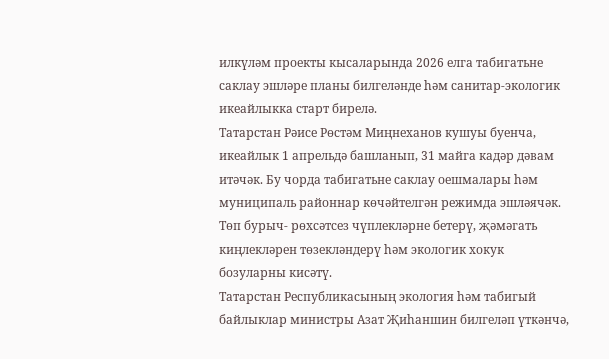илкүләм проекты кысаларында 2026 елга табигатьне саклау эшләре планы билгеләнде һәм санитар-экологик икеайлыкка старт бирелә.
Татарстан Рәисе Рөстәм Миңнеханов кушуы буенча, икеайлык 1 апрельдә башланып, 31 майга кадәр дәвам итәчәк. Бу чорда табигатьне саклау оешмалары һәм муниципаль районнар көчәйтелгән режимда эшләячәк. Төп бурыч- рөхсәтсез чүплекләрне бетерү, җәмәгать киңлекләрен төзекләндерү һәм экологик хокук бозуларны кисәтү.
Татарстан Республикасының экология һәм табигый байлыклар министры Азат Җиһаншин билгеләп үткәнчә,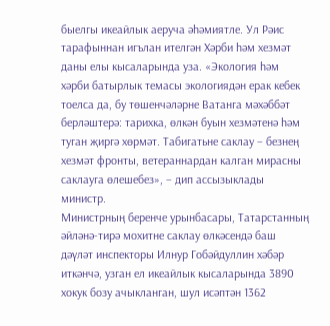быелгы икеайлык аеруча әһәмиятле. Ул Рәис тарафыннан игълан ителгән Хәрби һәм хезмәт даны елы кысаларында уза. «Экология һәм хәрби батырлык темасы экологиядән ерак кебек тоелса да, бу төшенчәләрне Ватанга мәхәббәт берләштерә: тарихка, өлкән буын хезмәтенә һәм туган җиргә хөрмәт. Табигатьне саклау – безнең хезмәт фронты, ветераннардан калган мирасны саклауга өлешебез», – дип ассызыклады министр.
Министрның беренче урынбасары, Татарстанның әйләнә-тирә мохитне саклау өлкәсендә баш дәүләт инспекторы Илнур Гобәйдуллин хәбәр иткәнчә, узган ел икеайлык кысаларында 3890 хокук бозу ачыкланган, шул исәптән 1362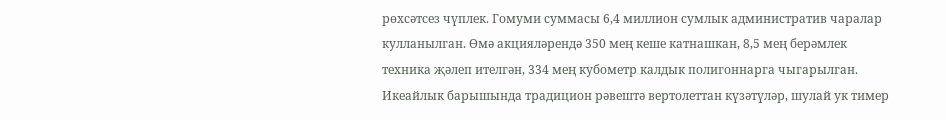рөхсәтсез чүплек. Гомуми суммасы 6,4 миллион сумлык административ чаралар кулланылган. Өмә акцияләрендә 350 мең кеше катнашкан, 8,5 мең берәмлек техника җәлеп ителгән, 334 мең кубометр калдык полигоннарга чыгарылган.
Икеайлык барышында традицион рәвештә вертолеттан күзәтүләр, шулай ук тимер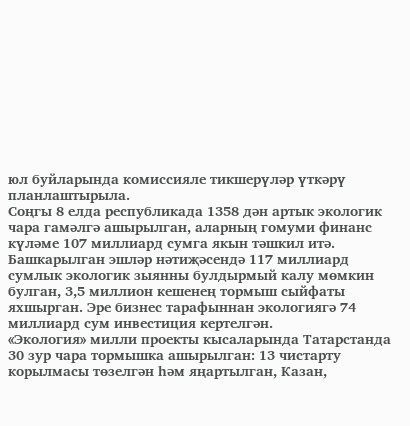юл буйларында комиссияле тикшерүләр үткәрү планлаштырыла.
Соңгы 8 елда республикада 1358 дән артык экологик чара гамәлгә ашырылган, аларның гомуми финанс күләме 107 миллиард сумга якын тәшкил итә. Башкарылган эшләр нәтиҗәсендә 117 миллиард сумлык экологик зыянны булдырмый калу мөмкин булган, 3,5 миллион кешенең тормыш сыйфаты яхшырган. Эре бизнес тарафыннан экологиягә 74 миллиард сум инвестиция кертелгән.
«Экология» милли проекты кысаларында Татарстанда 30 зур чара тормышка ашырылган: 13 чистарту корылмасы төзелгән һәм яңартылган, Казан,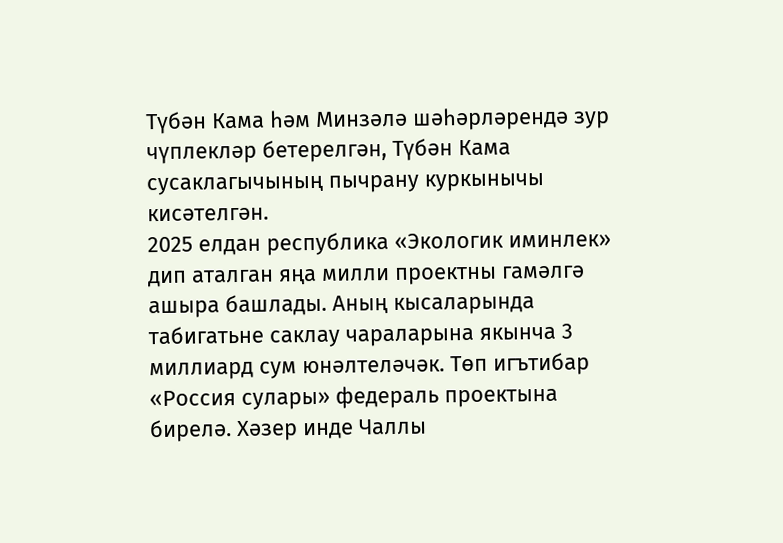Түбән Кама һәм Минзәлә шәһәрләрендә зур чүплекләр бетерелгән, Түбән Кама сусаклагычының пычрану куркынычы кисәтелгән.
2025 елдан республика «Экологик иминлек» дип аталган яңа милли проектны гамәлгә ашыра башлады. Аның кысаларында табигатьне саклау чараларына якынча 3 миллиард сум юнәлтеләчәк. Төп игътибар «Россия сулары» федераль проектына бирелә. Хәзер инде Чаллы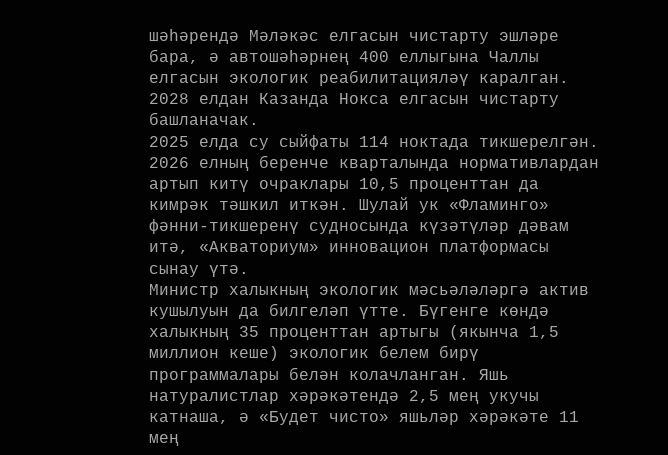шәһәрендә Мәләкәс елгасын чистарту эшләре бара, ә автошәһәрнең 400 еллыгына Чаллы елгасын экологик реабилитацияләү каралган. 2028 елдан Казанда Нокса елгасын чистарту башланачак.
2025 елда су сыйфаты 114 ноктада тикшерелгән. 2026 елның беренче кварталында нормативлардан артып китү очраклары 10,5 проценттан да кимрәк тәшкил иткән. Шулай ук «Фламинго» фәнни-тикшеренү судносында күзәтүләр дәвам итә, «Акваториум» инновацион платформасы сынау үтә.
Министр халыкның экологик мәсьәләләргә актив кушылуын да билгеләп үтте. Бүгенге көндә халыкның 35 проценттан артыгы (якынча 1,5 миллион кеше) экологик белем бирү программалары белән колачланган. Яшь натуралистлар хәрәкәтендә 2,5 мең укучы катнаша, ә «Будет чисто» яшьләр хәрәкәте 11 мең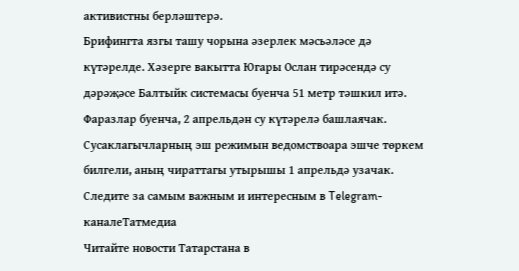активистны берләштерә.
Брифингта язгы ташу чорына әзерлек мәсьәләсе дә күтәрелде. Хәзерге вакытта Югары Ослан тирәсендә су дәрәҗәсе Балтыйк системасы буенча 51 метр тәшкил итә. Фаразлар буенча, 2 апрельдән су күтәрелә башлаячак. Сусаклагычларның эш режимын ведомствоара эшче төркем билгели, аның чираттагы утырышы 1 апрельдә узачак.
Следите за самым важным и интересным в Telegram-каналеТатмедиа
Читайте новости Татарстана в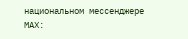национальном мессенджере MАХ: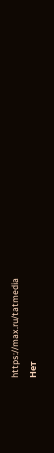https://max.ru/tatmedia
Нет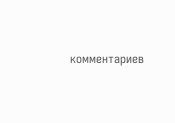комментариев